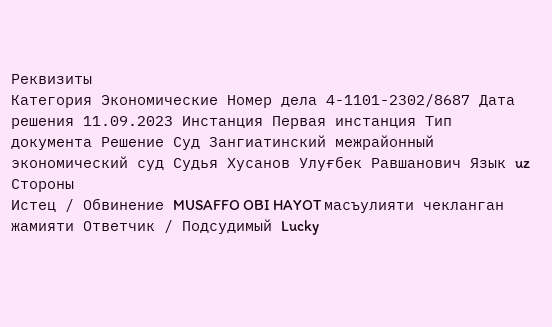Реквизиты
Категория Экономические Номер дела 4-1101-2302/8687 Дата решения 11.09.2023 Инстанция Первая инстанция Тип документа Решение Суд Зангиатинский межрайонный экономический суд Судья Хусанов Улуғбек Равшанович Язык uz
Стороны
Истец / Обвинение MUSAFFO OBI HAYOT масъулияти чекланган жамияти Ответчик / Подсудимый Lucky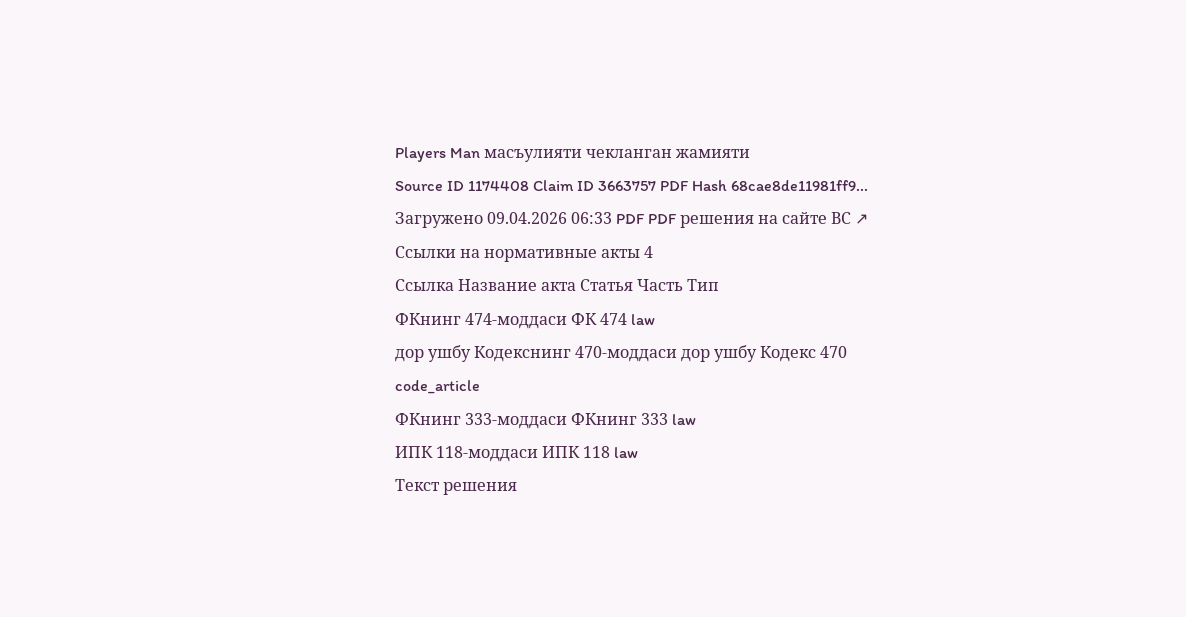Players Man масъулияти чекланган жамияти
Source ID 1174408 Claim ID 3663757 PDF Hash 68cae8de11981ff9... Загружено 09.04.2026 06:33 PDF PDF решения на сайте ВС ↗
Ссылки на нормативные акты 4
Ссылка Название акта Статья Часть Тип
ФКнинг 474-моддаси ФК 474 law
дор ушбу Кодекснинг 470-моддаси дор ушбу Кодекс 470 code_article
ФКнинг 333-моддаси ФКнинг 333 law
ИПК 118-моддаси ИПК 118 law
Текст решения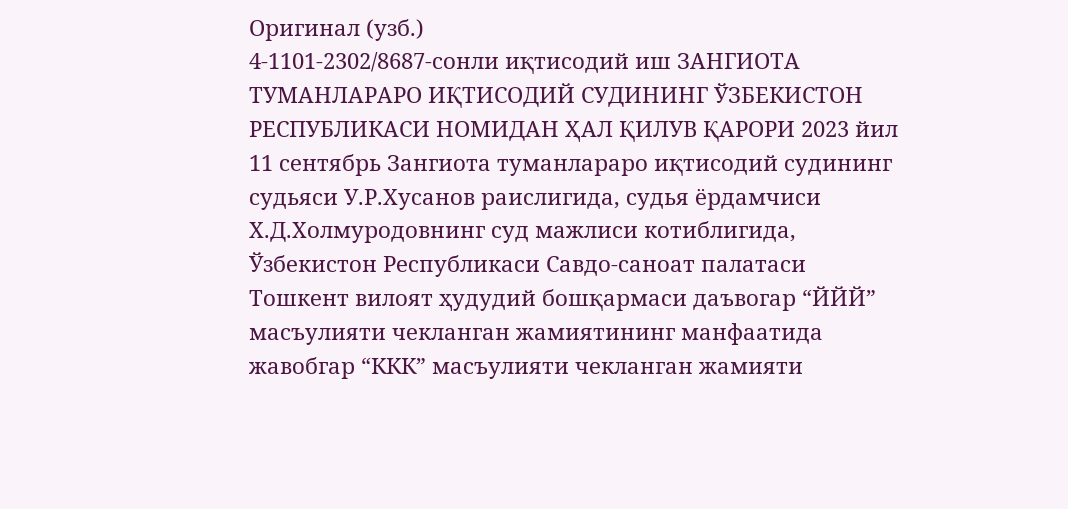Оригинал (узб.)
4-1101-2302/8687-сонли иқтисодий иш ЗАНГИОТА ТУМАНЛАРАРО ИҚТИСОДИЙ СУДИНИНГ ЎЗБЕКИСТОН РЕСПУБЛИКАСИ НОМИДАН ҲАЛ ҚИЛУВ ҚАРОРИ 2023 йил 11 сентябрь Зангиота туманлараро иқтисодий судининг судьяси У.Р.Хусанов раислигида, судья ёрдамчиси Х.Д.Холмуродовнинг суд мажлиси котиблигида, Ўзбекистон Республикаси Савдо-саноат палатаси Тошкент вилоят ҳудудий бошқармаси даъвогар “ЙЙЙ” масъулияти чекланган жамиятининг манфаатида жавобгар “ККК” масъулияти чекланган жамияти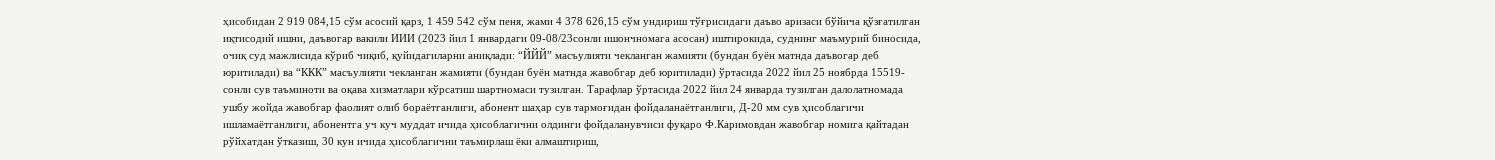ҳисобидан 2 919 084,15 сўм асосий қарз, 1 459 542 сўм пеня, жами 4 378 626,15 сўм ундириш тўғрисидаги даъво аризаси бўйича қўзғатилган иқтисодий ишни, даъвогар вакили ИИИ (2023 йил 1 январдаги 09-08/23сонли ишончномага асосан) иштирокида, суднинг маъмурий биносида, очиқ суд мажлисида кўриб чиқиб, қуйидагиларни аниқлади: “ЙЙЙ” масъулияти чекланган жамияти (бундан буён матнда даъвогар деб юритилади) ва “ККК” масъулияти чекланган жамияти (бундан буён матнда жавобгар деб юритилади) ўртасида 2022 йил 25 ноябрда 15519-сонли сув таъминоти ва оқава хизматлари кўрсатиш шартномаси тузилган. Тарафлар ўртасида 2022 йил 24 январда тузилган далолатномада ушбу жойда жавобгар фаолият олиб бораётганлиги, абонент шаҳар сув тармоғидан фойдаланаётганлиги, Д-20 мм сув ҳисоблагичи ишламаётганлиги, абонентга уч куч муддат ичида ҳисоблагични олдинги фойдаланувчиси фуқаро Ф.Каримовдан жавобгар номига қайтадан рўйхатдан ўтказиш, 30 кун ичида ҳисоблагични таъмирлаш ёки алмаштириш,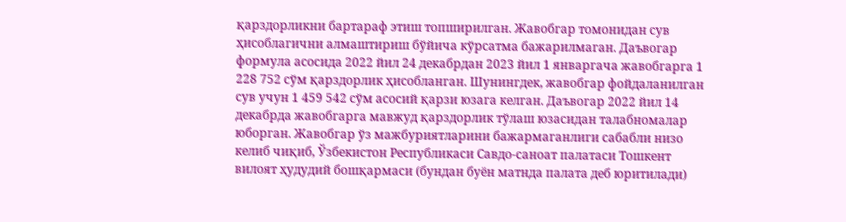қарздорликни бартараф этиш топширилган. Жавобгар томонидан сув ҳисоблагични алмаштириш бўйича кўрсатма бажарилмаган. Даъвогар формула асосида 2022 йил 24 декабрдан 2023 йил 1 январгача жавобгарга 1 228 752 сўм қарздорлик ҳисобланган. Шунингдек, жавобгар фойдаланилган сув учун 1 459 542 сўм асосий қарзи юзага келган. Даъвогар 2022 йил 14 декабрда жавобгарга мавжуд қарздорлик тўлаш юзасидан талабномалар юборган. Жавобгар ўз мажбуриятларини бажармаганлиги сабабли низо келиб чиқиб, Ўзбекистон Республикаси Савдо-саноат палатаси Тошкент вилоят ҳудудий бошқармаси (бундан буён матнда палата деб юритилади)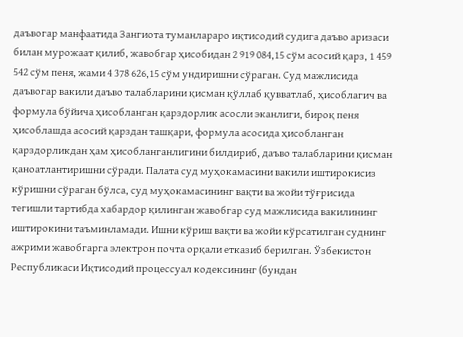даъвогар манфаатида Зангиота туманлараро иқтисодий судига даъво аризаси билан мурожаат қилиб, жавобгар ҳисобидан 2 919 084,15 сўм асосий қарз, 1 459 542 сўм пеня, жами 4 378 626,15 сўм ундиришни сўраган. Суд мажлисида даъвогар вакили даъво талабларини қисман қўллаб қувватлаб, ҳисоблагич ва формула бўйича ҳисобланган қарздорлик асосли эканлиги, бироқ пеня ҳисоблашда асосий қарздан ташқари, формула асосида ҳисобланган қарздорликдан ҳам ҳисобланганлигини билдириб, даъво талабларини қисман қаноатлантиришни сўради. Палата суд муҳокамасини вакили иштирокисиз кўришни сўраган бўлса, суд муҳокамасининг вақти ва жойи тўғрисида тегишли тартибда хабардор қилинган жавобгар суд мажлисида вакилининг иштирокини таъминламади. Ишни кўриш вақти ва жойи кўрсатилган суднинг ажрими жавобгарга электрон почта орқали етказиб берилган. Ўзбекистон Республикаси Иқтисодий процессуал кодексининг (бундан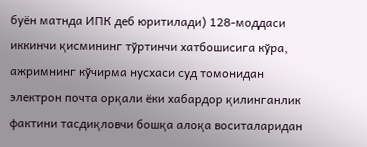буён матнда ИПК деб юритилади) 128-моддаси иккинчи қисмининг тўртинчи хатбошисига кўра, ажримнинг кўчирма нусхаси суд томонидан электрон почта орқали ёки хабардор қилинганлик фактини тасдиқловчи бошқа алоқа воситаларидан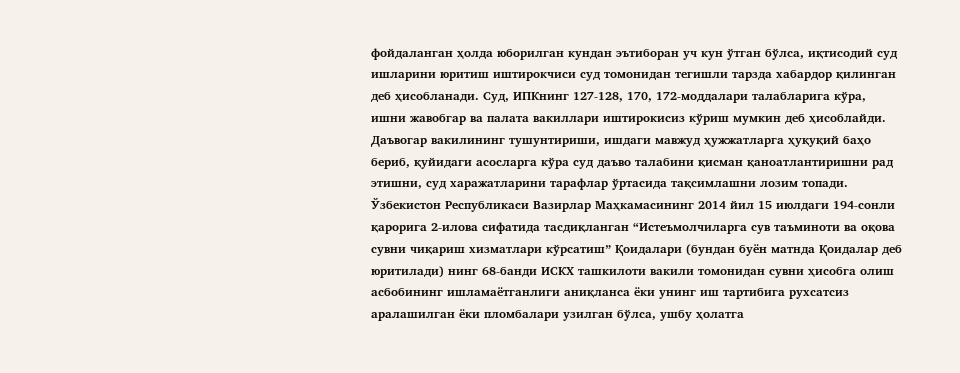фойдаланган ҳолда юборилган кундан эътиборан уч кун ўтган бўлса, иқтисодий суд ишларини юритиш иштирокчиси суд томонидан тегишли тарзда хабардор қилинган деб ҳисобланади. Суд, ИПКнинг 127-128, 170, 172-моддалари талабларига кўра, ишни жавобгар ва палата вакиллари иштирокисиз кўриш мумкин деб ҳисоблайди. Даъвогар вакилининг тушунтириши, ишдаги мавжуд ҳужжатларга ҳуқуқий баҳо бериб, қуйидаги асосларга кўра суд даъво талабини қисман қаноатлантиришни рад этишни, суд харажатларини тарафлар ўртасида тақсимлашни лозим топади. Ўзбекистон Республикаси Вазирлар Маҳкамасининг 2014 йил 15 июлдаги 194-сонли қарорига 2-илова сифатида тасдиқланган “Истеъмолчиларга сув таъминоти ва оқова сувни чиқариш хизматлари кўрсатиш” Қоидалари (бундан буён матнда Қоидалар деб юритилади) нинг 68-банди ИСКХ ташкилоти вакили томонидан сувни ҳисобга олиш асбобининг ишламаётганлиги аниқланса ёки унинг иш тартибига рухсатсиз аралашилган ёки пломбалари узилган бўлса, ушбу ҳолатга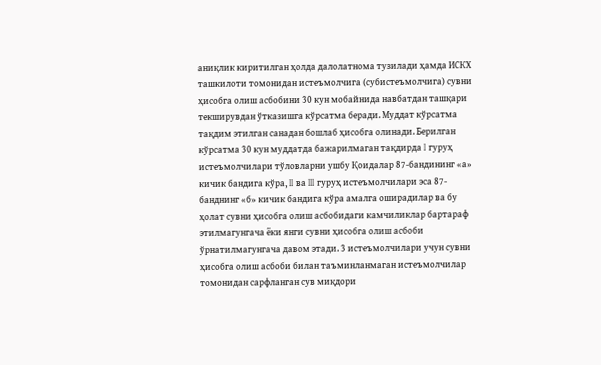аниқлик киритилган ҳолда далолатнома тузилади ҳамда ИСКХ ташкилоти томонидан истеъмолчига (субистеъмолчига) сувни ҳисобга олиш асбобини 30 кун мобайнида навбатдан ташқари текширувдан ўтказишга кўрсатма беради. Муддат кўрсатма тақдим этилган санадан бошлаб ҳисобга олинади. Берилган кўрсатма 30 кун муддатда бажарилмаган тақдирда I гуруҳ истеъмолчилари тўловларни ушбу Қоидалар 87-бандининг «а» кичик бандига кўра, II ва III гуруҳ истеъмолчилари эса 87-банднинг «б» кичик бандига кўра амалга оширадилар ва бу ҳолат сувни ҳисобга олиш асбобидаги камчиликлар бартараф этилмагунгача ёки янги сувни ҳисобга олиш асбоби ўрнатилмагунгача давом этади. 3 истеъмолчилари учун сувни ҳисобга олиш асбоби билан таъминланмаган истеъмолчилар томонидан сарфланган сув миқдори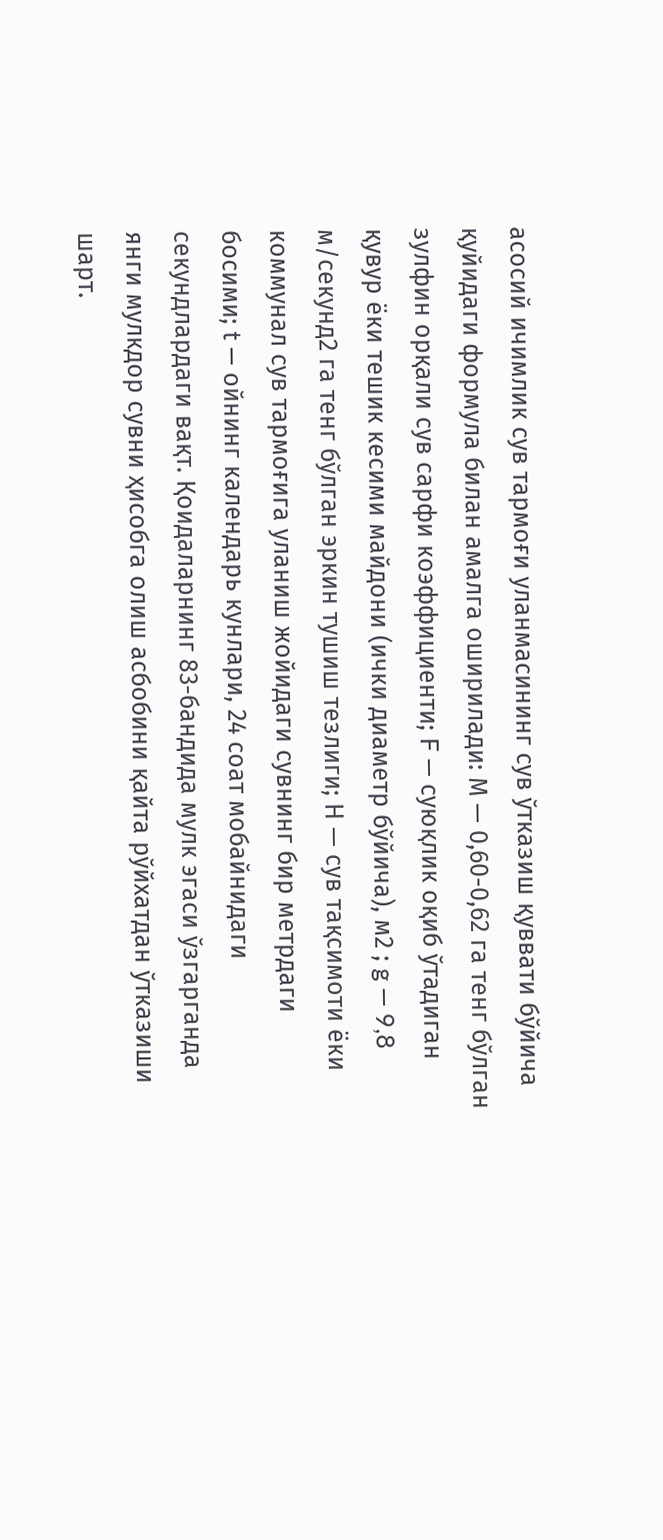асосий ичимлик сув тармоғи уланмасининг сув ўтказиш қуввати бўйича қуйидаги формула билан амалга оширилади: М — 0,60-0,62 га тенг бўлган зулфин орқали сув сарфи коэффициенти; F — суюқлик оқиб ўтадиган қувур ёки тешик кесими майдони (ички диаметр бўйича), м2 ; g — 9,8 м/секунд2 га тенг бўлган эркин тушиш тезлиги; Н — сув тақсимоти ёки коммунал сув тармоғига уланиш жойидаги сувнинг бир метрдаги босими; t — ойнинг календарь кунлари, 24 соат мобайнидаги секундлардаги вақт. Қоидаларнинг 83-бандида мулк эгаси ўзгарганда янги мулкдор сувни ҳисобга олиш асбобини қайта рўйхатдан ўтказиши шарт.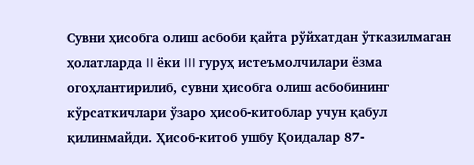Сувни ҳисобга олиш асбоби қайта рўйхатдан ўтказилмаган ҳолатларда II ёки III гуруҳ истеъмолчилари ёзма огоҳлантирилиб, сувни ҳисобга олиш асбобининг кўрсаткичлари ўзаро ҳисоб-китоблар учун қабул қилинмайди. Ҳисоб-китоб ушбу Қоидалар 87-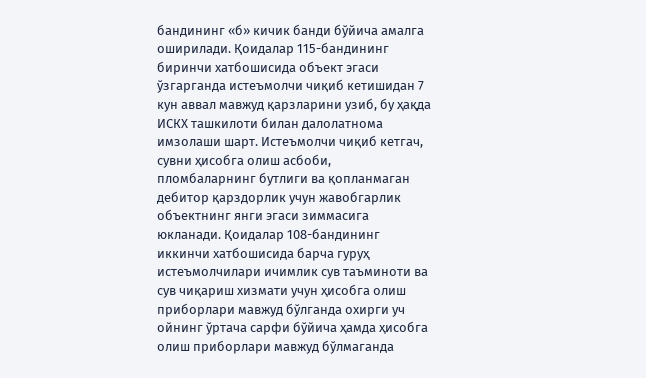бандининг «б» кичик банди бўйича амалга оширилади. Қоидалар 115-бандининг биринчи хатбошисида объект эгаси ўзгарганда истеъмолчи чиқиб кетишидан 7 кун аввал мавжуд қарзларини узиб, бу ҳақда ИСКХ ташкилоти билан далолатнома имзолаши шарт. Истеъмолчи чиқиб кетгач, сувни ҳисобга олиш асбоби, пломбаларнинг бутлиги ва қопланмаган дебитор қарздорлик учун жавобгарлик объектнинг янги эгаси зиммасига юкланади. Қоидалар 108-бандининг иккинчи хатбошисида барча гуруҳ истеъмолчилари ичимлик сув таъминоти ва сув чиқариш хизмати учун ҳисобга олиш приборлари мавжуд бўлганда охирги уч ойнинг ўртача сарфи бўйича ҳамда ҳисобга олиш приборлари мавжуд бўлмаганда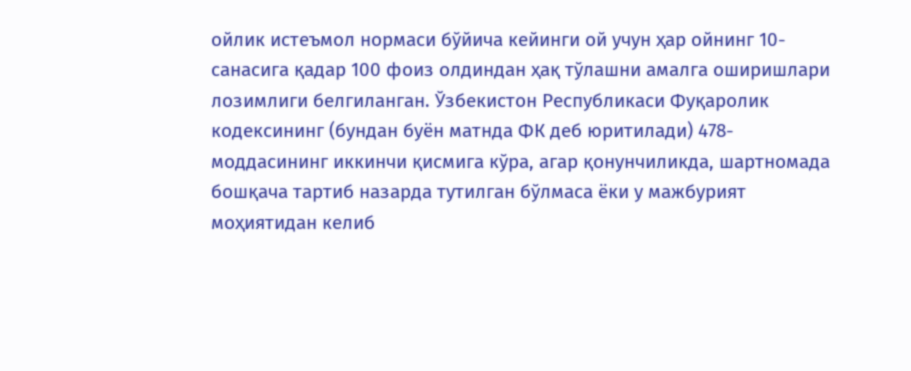ойлик истеъмол нормаси бўйича кейинги ой учун ҳар ойнинг 10-санасига қадар 100 фоиз олдиндан ҳақ тўлашни амалга оширишлари лозимлиги белгиланган. Ўзбекистон Республикаси Фуқаролик кодексининг (бундан буён матнда ФК деб юритилади) 478-моддасининг иккинчи қисмига кўра, агар қонунчиликда, шартномада бошқача тартиб назарда тутилган бўлмаса ёки у мажбурият моҳиятидан келиб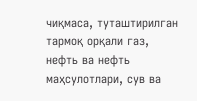чиқмаса, туташтирилган тармоқ орқали газ, нефть ва нефть маҳсулотлари, сув ва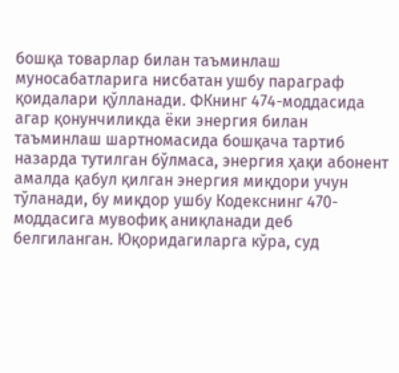бошқа товарлар билан таъминлаш муносабатларига нисбатан ушбу параграф қоидалари қўлланади. ФКнинг 474-моддасида агар қонунчиликда ёки энергия билан таъминлаш шартномасида бошқача тартиб назарда тутилган бўлмаса, энергия ҳақи абонент амалда қабул қилган энергия миқдори учун тўланади, бу миқдор ушбу Кодекснинг 470-моддасига мувофиқ аниқланади деб белгиланган. Юқоридагиларга кўра, суд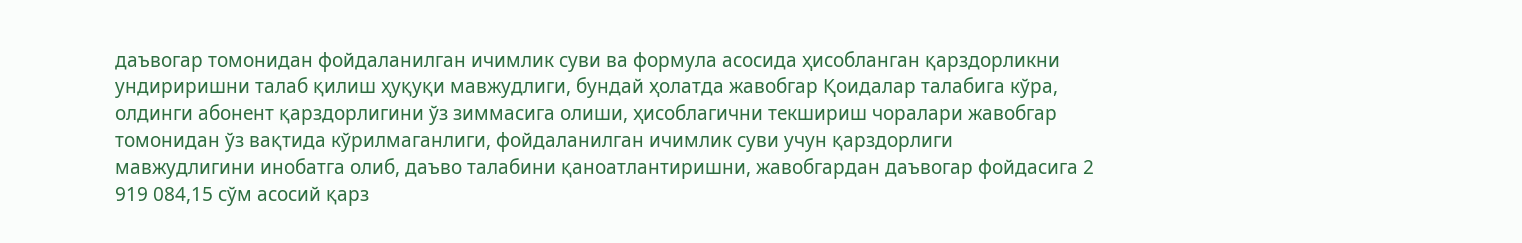даъвогар томонидан фойдаланилган ичимлик суви ва формула асосида ҳисобланган қарздорликни ундириришни талаб қилиш ҳуқуқи мавжудлиги, бундай ҳолатда жавобгар Қоидалар талабига кўра, олдинги абонент қарздорлигини ўз зиммасига олиши, ҳисоблагични текшириш чоралари жавобгар томонидан ўз вақтида кўрилмаганлиги, фойдаланилган ичимлик суви учун қарздорлиги мавжудлигини инобатга олиб, даъво талабини қаноатлантиришни, жавобгардан даъвогар фойдасига 2 919 084,15 сўм асосий қарз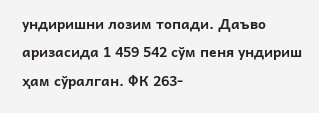ундиришни лозим топади. Даъво аризасида 1 459 542 сўм пеня ундириш ҳам сўралган. ФК 263-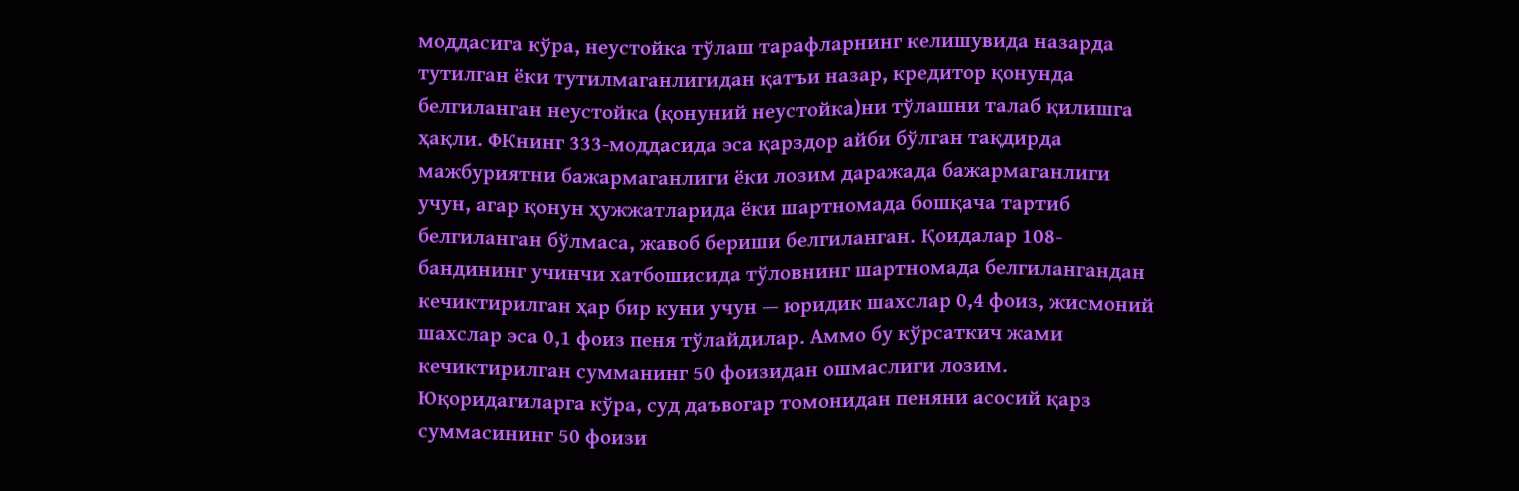моддасига кўра, неустойка тўлаш тарафларнинг келишувида назарда тутилган ёки тутилмаганлигидан қатъи назар, кредитор қонунда белгиланган неустойка (қонуний неустойка)ни тўлашни талаб қилишга ҳақли. ФКнинг 333-моддасида эса қарздор айби бўлган тақдирда мажбуриятни бажармаганлиги ёки лозим даражада бажармаганлиги учун, агар қонун ҳужжатларида ёки шартномада бошқача тартиб белгиланган бўлмаса, жавоб бериши белгиланган. Қоидалар 108-бандининг учинчи хатбошисида тўловнинг шартномада белгилангандан кечиктирилган ҳар бир куни учун — юридик шахслар 0,4 фоиз, жисмоний шахслар эса 0,1 фоиз пеня тўлайдилар. Аммо бу кўрсаткич жами кечиктирилган сумманинг 50 фоизидан ошмаслиги лозим. Юқоридагиларга кўра, суд даъвогар томонидан пеняни асосий қарз суммасининг 50 фоизи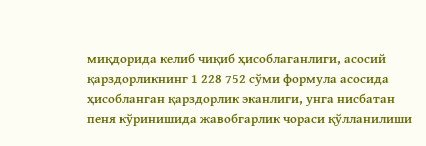миқдорида келиб чиқиб ҳисоблаганлиги, асосий қарздорликнинг 1 228 752 сўми формула асосида ҳисобланган қарздорлик эканлиги, унга нисбатан пеня кўринишида жавобгарлик чораси қўлланилиши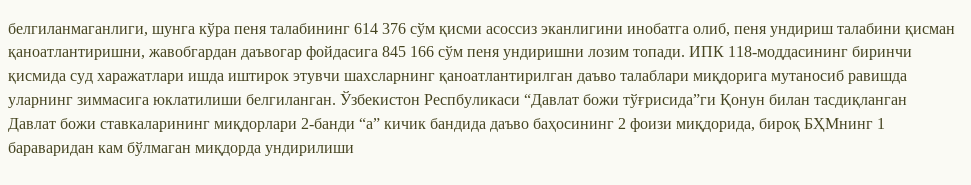белгиланмаганлиги, шунга кўра пеня талабининг 614 376 сўм қисми асоссиз эканлигини инобатга олиб, пеня ундириш талабини қисман қаноатлантиришни, жавобгардан даъвогар фойдасига 845 166 сўм пеня ундиришни лозим топади. ИПК 118-моддасининг биринчи қисмида суд харажатлари ишда иштирок этувчи шахсларнинг қаноатлантирилган даъво талаблари миқдорига мутаносиб равишда уларнинг зиммасига юклатилиши белгиланган. Ўзбекистон Респбуликаси “Давлат божи тўғрисида”ги Қонун билан тасдиқланган Давлат божи ставкаларининг миқдорлари 2-банди “а” кичик бандида даъво баҳосининг 2 фоизи миқдорида, бироқ БҲМнинг 1 бараваридан кам бўлмаган миқдорда ундирилиши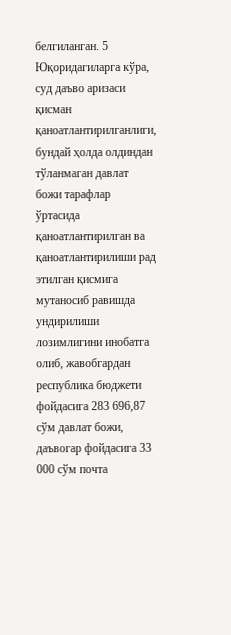белгиланган. 5 Юқоридагиларга кўра, суд даъво аризаси қисман қаноатлантирилганлиги, бундай ҳолда олдиндан тўланмаган давлат божи тарафлар ўртасида қаноатлантирилган ва қаноатлантирилиши рад этилган қисмига мутаносиб равишда ундирилиши лозимлигини инобатга олиб, жавобгардан республика бюджети фойдасига 283 696,87 сўм давлат божи, даъвогар фойдасига 33 000 сўм почта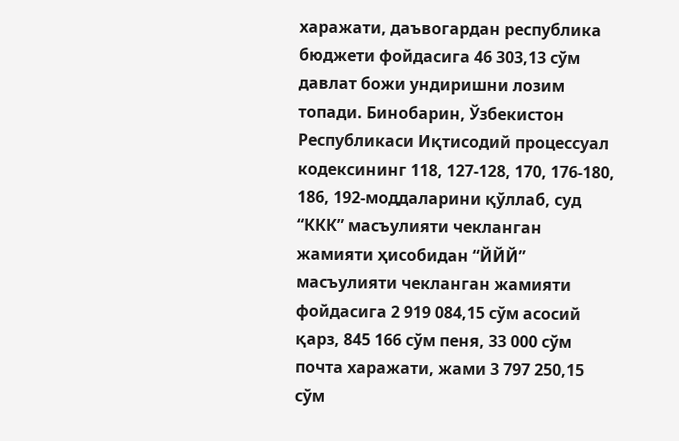харажати, даъвогардан республика бюджети фойдасига 46 303,13 сўм давлат божи ундиришни лозим топади. Бинобарин, Ўзбекистон Республикаси Иқтисодий процессуал кодексининг 118, 127-128, 170, 176-180, 186, 192-моддаларини қўллаб, суд “ККК” масъулияти чекланган жамияти ҳисобидан “ЙЙЙ” масъулияти чекланган жамияти фойдасига 2 919 084,15 сўм асосий қарз, 845 166 сўм пеня, 33 000 сўм почта харажати, жами 3 797 250,15 сўм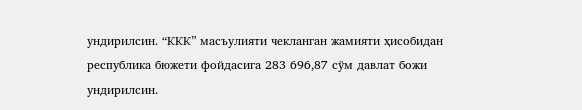ундирилсин. “ККК” масъулияти чекланган жамияти ҳисобидан республика бюжети фойдасига 283 696,87 сўм давлат божи ундирилсин.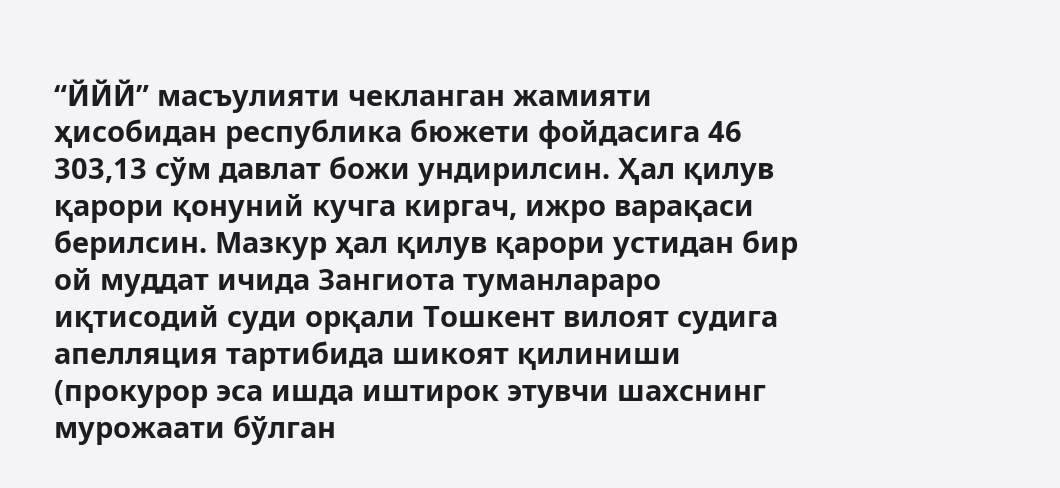“ЙЙЙ” масъулияти чекланган жамияти ҳисобидан республика бюжети фойдасига 46 303,13 сўм давлат божи ундирилсин. Ҳал қилув қарори қонуний кучга киргач, ижро варақаси берилсин. Мазкур ҳал қилув қарори устидан бир ой муддат ичида Зангиота туманлараро иқтисодий суди орқали Тошкент вилоят судига апелляция тартибида шикоят қилиниши (прокурор эса ишда иштирок этувчи шахснинг мурожаати бўлган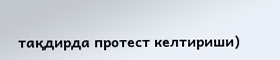тақдирда протест келтириши)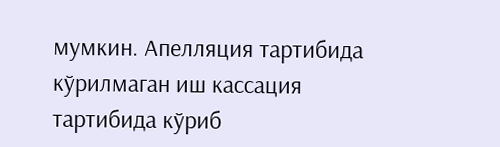мумкин. Апелляция тартибида кўрилмаган иш кассация тартибида кўриб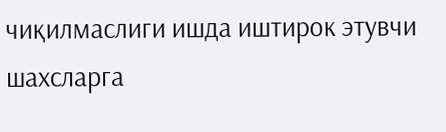чиқилмаслиги ишда иштирок этувчи шахсларга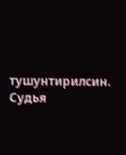тушунтирилсин. Судья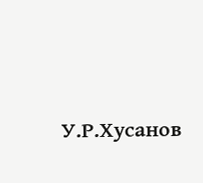У.Р.Хусанов